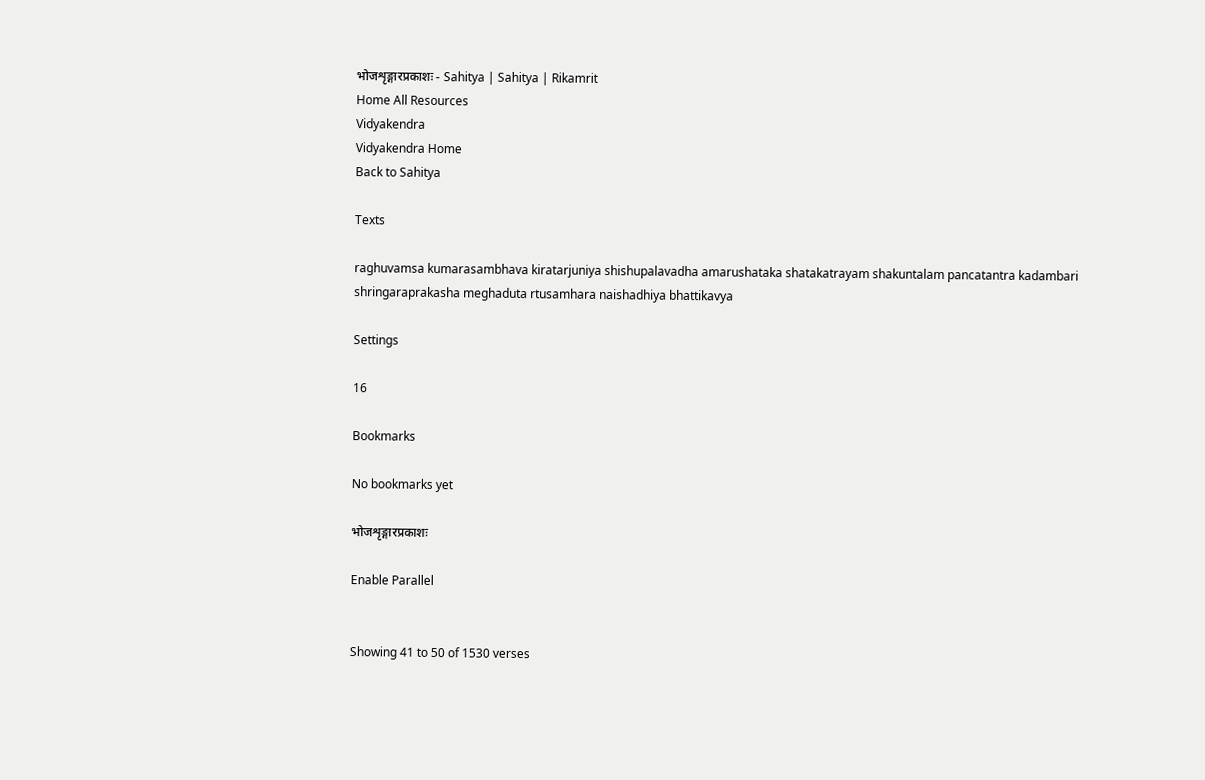भोजशृङ्गारप्रकाशः - Sahitya | Sahitya | Rikamrit
Home All Resources
Vidyakendra
Vidyakendra Home
Back to Sahitya

Texts

raghuvamsa kumarasambhava kiratarjuniya shishupalavadha amarushataka shatakatrayam shakuntalam pancatantra kadambari shringaraprakasha meghaduta rtusamhara naishadhiya bhattikavya

Settings

16

Bookmarks

No bookmarks yet

भोजशृङ्गारप्रकाशः

Enable Parallel


Showing 41 to 50 of 1530 verses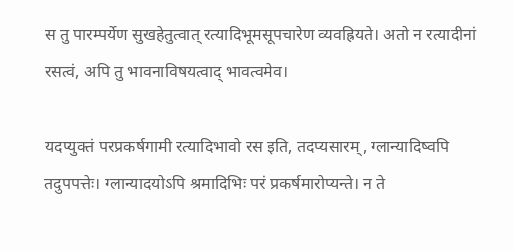स तु पारम्पर्येण सुखहेतुत्वात् रत्यादिभूमसूपचारेण व्यवह्रियते। अतो न रत्यादीनां रसत्वं, अपि तु भावनाविषयत्वाद् भावत्वमेव।

यदप्युक्तं परप्रकर्षगामी रत्यादिभावो रस इति, तदप्यसारम्, ग्लान्यादिष्वपि तदुपपत्तेः। ग्लान्यादयोऽपि श्रमादिभिः परं प्रकर्षमारोप्यन्ते। न ते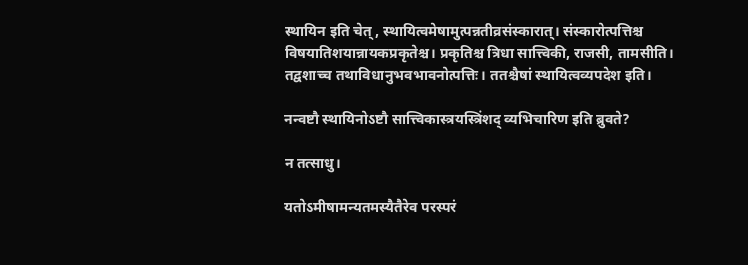स्थायिन इति चेत्, स्थायित्वमेषामुत्पन्नतीव्रसंस्कारात्। संस्कारोत्पत्तिश्च विषयातिशयान्नायकप्रकृतेश्च। प्रकृतिश्च त्रिधा सात्त्विकी, राजसी, तामसीति। तद्वशाच्‍च तथाविधानुभवभावनोत्पत्तिः। ततश्चैषां स्थायित्वव्यपदेश इति।

नन्वष्टौ स्थायिनोऽष्टौ सात्त्विकास्त्रयस्त्रिंशद् व्यभिचारिण इति ब्रुवते?

न तत्साधु।

यतोऽमीषामन्यतमस्यैतैरेव परस्परं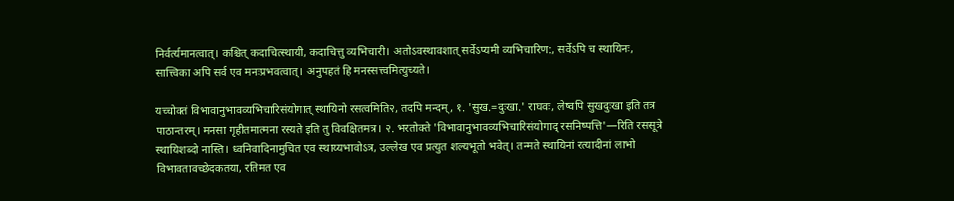निर्वर्त्यमानत्वात्। कश्चित् कदाचित्स्थायी, कदाचित्तु व्यभिचारी। अतोऽवस्थावशात् सर्वेऽप्यमी व्यभिचारिण:, सर्वेऽपि च स्थायिनः, सात्त्विका अपि सर्व एव मनःप्रभवत्वात्। अनुपहतं हि मनस्सत्त्वमित्युच्यते।

यच्चोक्तं विभावानुभावव्यभिचारिसंयोगात् स्थायिनो रसत्वमिति२, तदपि मन्दम्, १. 'सुख.=दुःखा.' राघवः, लेष्वपि सुखदुःखा इति तत्र पाठान्तरम्। मनसा गृहीतमात्मना रस्यते इति तु विवक्षितमत्र। २. भरतोक्‍ते 'विभावानुभावव्यभिचारिसंयोगाद् रसनिष्पत्ति'—रिति रससूत्रे स्थायिशब्दो नास्ति। ध्वनिवादिनामुचित एव स्थाय्यभावोऽत्र, उल्लेख एव प्रत्युत शल्यभूतो भवेत्। तन्मते स्थायिनां रत्यादीनां लाभो विभावतावच्छेदकतया, रतिमत एव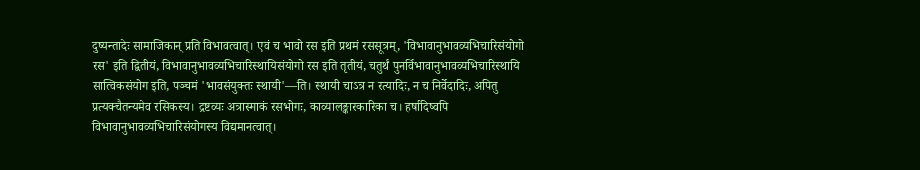दुष्यन्तादेः सामाजिकान् प्रति विभावत्वात्। एवं च भावो रस इति प्रथमं रससूत्रम्, 'विभावानुभावव्यभिचारिसंयोगो रस' इति द्वितीयं, विभावानुभावव्यभिचारिस्थायिसंयोगो रस इति तृतीयं, चतुर्थं पुनर्विभावानुभावव्यभिचारिस्थायि सात्विकसंयोग इति, पञ्चमं 'भावसंयुक्तः स्थायी'—ति। स्थायी चाऽत्र न रत्यादिः, न च निर्वेदादिः, अपितु प्रत्यक्चैतन्यमेव रसिकस्य। द्रष्टव्यः अत्रास्माकं रसभोगः, काव्यालङ्कारकारिका च। हर्षादिष्वपि विभावानुभावव्यभिचारिसंयोगस्य विद्यमानत्वात्।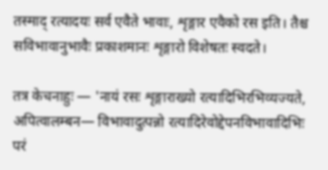तस्माद् रत्यादयः सर्व एवैते भावाः, शृङ्गार एवैको रस इति। तैश्च सविभावानुभावैः प्रकाशमानः शृङ्गारो विशेषतः स्वदते।

तत्र केचनाहुः — 'नायं रसः शृङ्गाराख्यो रत्यादिभिरभिव्यज्यते, अपित्वालम्बन— विभावादुत्पन्नो रत्यादिरेवोद्देपनविभावादिभिः परं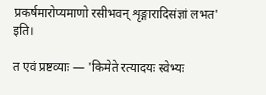प्रकर्षमारोप्यमाणो रसीभवन् शृङ्गारादिसंज्ञां लभत' इति।

त एवं प्रष्टव्याः — 'किमेते रत्यादयः स्वेभ्यः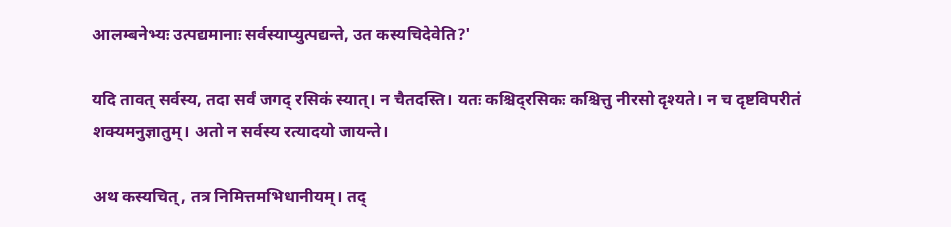आलम्बनेभ्यः उत्पद्यमानाः सर्वस्याप्युत्पद्यन्ते, उत कस्यचिदेवेति?'

यदि तावत् सर्वस्य, तदा सर्वं जगद् रसिकं स्यात्। न चैतदस्ति। यतः कश्चिद्‍रसिकः कश्चित्तु नीरसो दृश्यते। न च दृष्टविपरीतं शक्यमनुज्ञातुम्। अतो न सर्वस्य रत्यादयो जायन्ते।

अथ कस्यचित्, तत्र निमित्तमभिधानीयम्। तद्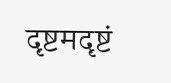दृष्टमदृष्टं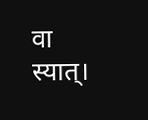वा स्यात्।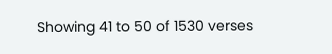Showing 41 to 50 of 1530 verses